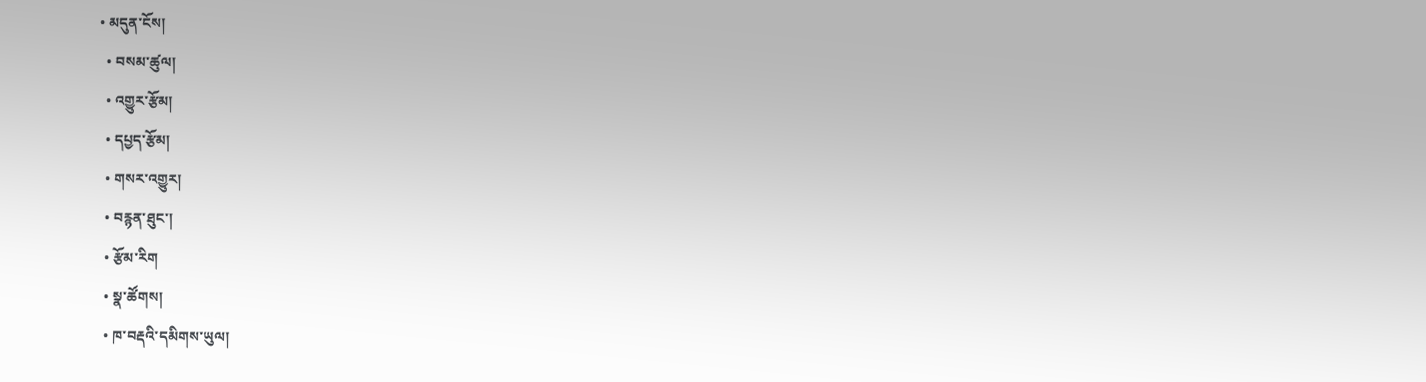• མདུན་ངོས།
  • བསམ་ཚུལ།
  • འགྱུར་རྩོམ།
  • དཔྱད་རྩོམ།
  • གསར་འགྱུར།
  • བརྙན་ཐུང་།
  • རྩོམ་རིག
  • སྣ་ཚོགས།
  • ཁ་བརྡའི་དམིགས་ཡུལ།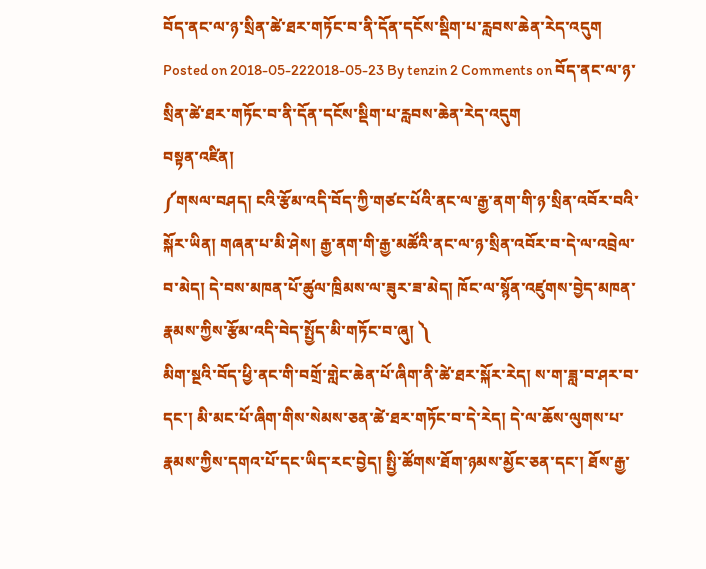བོད་ནང་ལ་ཉ་སྲིན་ཚེ་ཐར་གཏོང་བ་ནི་དོན་དངོས་སྡིག་པ་རླབས་ཆེན་རེད་འདུག
Posted on 2018-05-222018-05-23 By tenzin 2 Comments on བོད་ནང་ལ་ཉ་སྲིན་ཚེ་ཐར་གཏོང་བ་ནི་དོན་དངོས་སྡིག་པ་རླབས་ཆེན་རེད་འདུག
བསྟན་འཛིན།
༼གསལ་བཤད། ངའི་རྩོམ་འདི་བོད་ཀྱི་གཙང་པོའི་ནང་ལ་རྒྱ་ནག་གི་ཉ་སྲིན་འབོར་བའི་སྐོར་ཡིན། གཞན་པ་མི་ཤེས། རྒྱ་ནག་གི་རྒྱ་མཚོའི་ནང་ལ་ཉ་སྲིན་འབོར་བ་དེ་ལ་འབྲེལ་བ་མེད། དེ་བས་མཁན་པོ་ཚུལ་ཁྲིམས་ལ་ཟུར་ཟ་མེད། ཁོང་ལ་སྙོན་འཛུགས་བྱེད་མཁན་རྣམས་ཀྱིས་རྩོམ་འདི་བེད་སྤྱོད་མི་གཏོང་བ་ཞུ། ༽
མིག་སྔའི་བོད་ཕྱི་ནང་གི་བགྲོ་གླེང་ཆེན་པོ་ཞིག་ནི་ཚེ་ཐར་སྐོར་རེད། ས་ག་ཟླ་བ་ཤར་བ་དང་། མི་མང་པོ་ཞིག་གིས་སེམས་ཅན་ཚེ་ཐར་གཏོང་བ་དེ་རེད། དེ་ལ་ཆོས་ལུགས་པ་རྣམས་ཀྱིས་དགའ་པོ་དང་ཡིད་རང་བྱེད། སྤྱི་ཚོགས་ཐོག་ཉམས་མྱོང་ཅན་དང་། ཐོས་རྒྱ་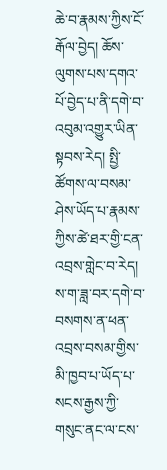ཆེ་བ་རྣམས་ཀྱིས་ངོ་རྒོལ་བྱེད། ཆོས་ལུགས་པས་དགའ་པོ་བྱེད་པ་ནི་དགེ་བ་འབུམ་འགྱུར་ཡིན་སྟབས་རེད། སྤྱི་ཚོགས་ལ་བསམ་ཤེས་ཡོད་པ་རྣམས་ཀྱིས་ཚེ་ཐར་གྱི་ངན་འབྲས་གླེང་བ་རེད། ས་ག་ཟླ་བར་དགེ་བ་བསགས་ན་ཕན་འབྲས་བསམ་གྱིས་མི་ཁྱབ་པ་ཡོད་པ་སངས་རྒྱས་ཀྱི་གསུང་ནང་ལ་ངས་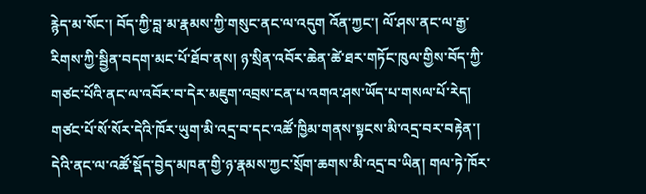རྙེད་མ་སོང་། བོད་ཀྱི་བླ་མ་རྣམས་ཀྱི་གསུང་ནང་ལ་འདུག འོན་ཀྱང་། ལོ་ཤས་ནང་ལ་རྒྱ་རིགས་ཀྱི་སྦྱིན་བདག་མང་པོ་ཐོབ་ནས། ཉ་སྲིན་འབོར་ཆེན་ཚེ་ཐར་གཏོང་ཁུལ་གྱིས་བོད་ཀྱི་གཙང་པོའི་ནང་ལ་འབོར་བ་དེར་མཇུག་འབྲས་ངན་པ་འགའ་ཤས་ཡོད་པ་གསལ་པོ་རེད།
གཙང་པོ་སོ་སོར་དེའི་ཁོར་ཡུག་མི་འདྲ་བ་དང་འཚོ་ཁྱིམ་གནས་སྟངས་མི་འདྲ་བར་བརྟེན་། དེའི་ནང་ལ་འཚོ་སྡོད་བྱེད་མཁན་གྱི་ཉ་རྣམས་ཀྱང་སྲོག་ཆགས་མི་འདྲ་བ་ཡིན། གལ་ཏེ་ཁོར་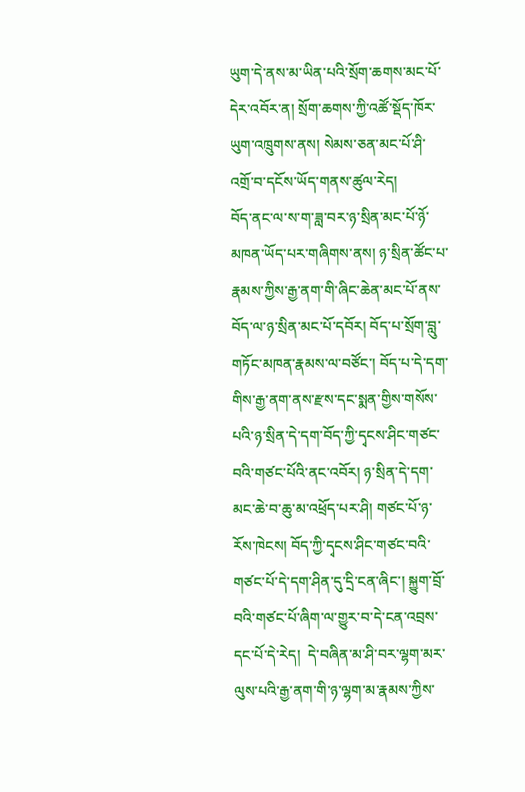ཡུག་དེ་ནས་མ་ཡིན་པའི་སྲོག་ཆགས་མང་པོ་དེར་འབོར་ན། སྲོག་ཆགས་ཀྱི་འཚོ་སྡོད་ཁོར་ཡུག་འཁྲུགས་ནས། སེམས་ཅན་མང་པོ་ཤི་འགྲོ་བ་དངོས་ཡོད་གནས་ཚུལ་རེད།
བོད་ནང་ལ་ས་ག་ཟླ་བར་ཉ་སྲིན་མང་པོ་ཉོ་མཁན་ཡོད་པར་གཞིགས་ནས། ཉ་སྲིན་ཚོང་པ་རྣམས་ཀྱིས་རྒྱ་ནག་གི་ཞིང་ཆེན་མང་པོ་ནས་བོད་ལ་ཉ་སྲིན་མང་པོ་དབོར། བོད་པ་སྲོག་བླུ་གཏོང་མཁན་རྣམས་ལ་བཙོང་། བོད་པ་དེ་དག་གིས་རྒྱ་ནག་ནས་རྫས་དང་སྨན་གྱིས་གསོས་པའི་ཉ་སྲིན་དེ་དག་བོད་ཀྱི་དྭངས་ཤིང་གཙང་བའི་གཙང་པོའི་ནང་འབོར། ཉ་སྲིན་དེ་དག་མང་ཆེ་བ་ཆུ་མ་འཕྲོད་པར་ཤི། གཙང་པོ་ཉ་རོས་ཁེངས། བོད་ཀྱི་དྭངས་ཤིང་གཙང་བའི་གཙང་པོ་དེ་དག་ཤིན་དུ་དྲི་ངན་ཞིང་། སྐྱུག་བྲོ་བའི་གཙང་པོ་ཞིག་ལ་གྱུར་བ་དེ་ངན་འབྲས་དང་པོ་དེ་རེད།  དེ་བཞིན་མ་ཤི་བར་ལྷག་མར་ལུས་པའི་རྒྱ་ནག་གི་ཉ་ལྷག་མ་རྣམས་ཀྱིས་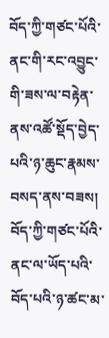བོད་ཀྱི་གཙང་པོའི་ནང་གི་རང་འབྱུང་གི་ཟས་ལ་བརྟེན་ནས་འཚོ་སྡོད་བྱེད་པའི་ཉ་ཆུང་རྣམས་བསད་ནས་བཟས། བོད་ཀྱི་གཙང་པོའི་ནང་ལ་ཡོད་པའི་བོད་པའི་ཉ་ཚང་མ་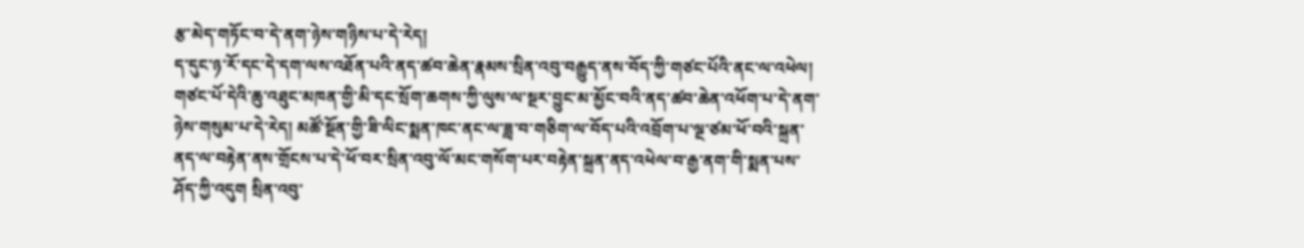རྩ་མེད་གཏོང་བ་དེ་ནག་ཉེས་གཉིས་པ་དེ་རེད།
ད་དུང་ཉ་རོ་དང་དེ་དག་ལས་འཐོན་པའི་ནད་ཚབ་ཆེན་རྣམས་སྲིན་འབུ་བརྒྱུད་ནས་བོད་ཀྱི་གཙང་པོའི་ནང་ལ་འཕེལ། གཙང་པོ་དེའི་ཆུ་འཐུང་མཁན་གྱི་མི་དང་སྲོག་ཆགས་ཀྱི་ལུས་ལ་སྔར་བྱུང་མ་མྱོང་བའི་ནད་ཚབ་ཆེན་འཕོག་པ་དེ་ནག་ཉེས་གསུམ་པ་དེ་རེད། མཚོ་སྔོན་གྱི་ཟི་ལིང་སྨན་ཁང་ནང་ལ་ཟླ་བ་གཅིག་ལ་བོད་པའི་འབྲོག་པ་ལྔ་ཙམ་ཕོ་བའི་སྐྲན་ནད་ལ་བརྟེན་ནས་གྲོངས་པ་དེ་ཕོ་བར་སྲིན་འབུ་ལོ་མང་གསོག་པར་བརྟེན་སྐྲན་ནད་འཕེལ་བ་རྒྱ་ནག་གི་སྨན་པས་ཤོད་ཀྱི་འདུག སྲིན་འབུ་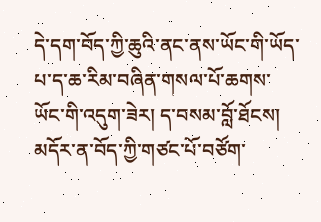དེ་དག་བོད་ཀྱི་ཆུའི་ནང་ནས་ཡོང་གི་ཡོད་པ་ད་ཆ་རིམ་བཞིན་གསལ་པོ་ཆགས་ཡོང་གི་འདུག་ཟེར། ད་བསམ་བློ་ཐོངས།
མདོར་ན་བོད་ཀྱི་གཙང་པོ་བཙོག་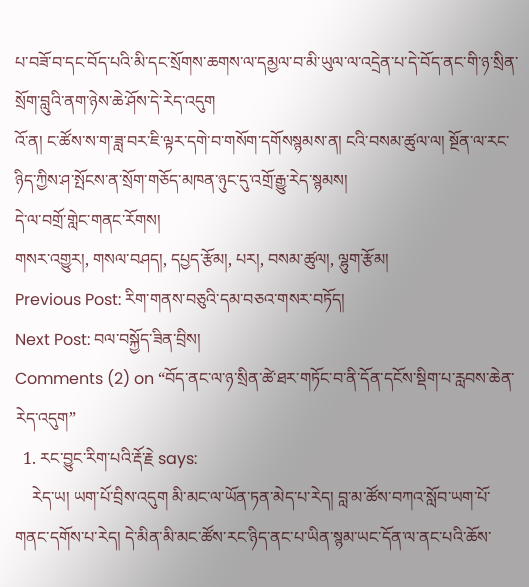པ་བཟོ་བ་དང་བོད་པའི་མི་དང་སྲོགས་ཆགས་ལ་དམྱལ་བ་མི་ཡུལ་ལ་འདྲེན་པ་དེ་བོད་ནང་གི་ཉ་སྲིན་སྲོག་བླུའི་ནག་ཉེས་ཆེ་ཤོས་དེ་རེད་འདུག
འོ་ན། ང་ཚོས་ས་ག་ཟླ་བར་ཇི་ལྟར་དགེ་བ་གསོག་དགོསསྙམས་ན། ངའི་བསམ་ཚུལ་ལ། སྔོན་ལ་རང་ཉིད་ཀྱིས་ཤ་སྤོངས་ན་སྲོག་གཅོད་མཁན་ཉུང་དུ་འགྲོ་རྒྱུ་རེད་སྙམས།
དེ་ལ་བགྲོ་གླེང་གནང་རོགས།
གསར་འགྱུར།, གསལ་བཤད།, དཔྱད་རྩོམ།, པར།, བསམ་ཚུལ།, ལྷུག་རྩོམ།
Previous Post: རིག་གནས་བཅུའི་དམ་བཅའ་གསར་བཏོད།
Next Post: བལ་བསྐྱོད་ཟིན་བྲིས།
Comments (2) on “བོད་ནང་ལ་ཉ་སྲིན་ཚེ་ཐར་གཏོང་བ་ནི་དོན་དངོས་སྡིག་པ་རླབས་ཆེན་རེད་འདུག”
  1. རང་བྱུང་རིག་པའི་རྡོ་རྗེ says:
    རེད་ཡ། ཡག་པོ་བྲིས་འདུག མི་མང་ལ་ཡོན་ཏན་མེད་པ་རེད། བླ་མ་ཚོས་བཀའ་སློབ་ཡག་པོ་གནང་དགོས་པ་རེད། དེ་མིན་མི་མང་ཚོས་རང་ཉིད་ནང་པ་ཡིན་སྙམ་ཡང་དོན་ལ་ནང་པའི་ཆོས་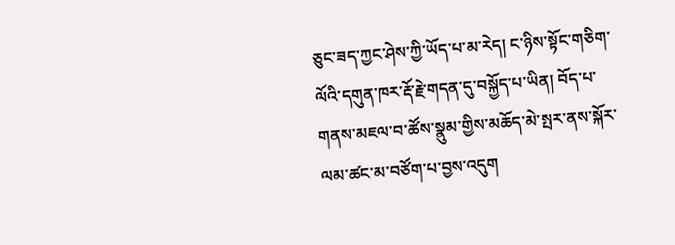ཅུང་ཟད་ཀྱང་ཤེས་ཀྱི་ཡོད་པ་མ་རེད། ང་ཉིས་སྟོང་གཅིག་ལོའི་དགུན་ཁར་རྡོ་རྗེ་གདན་དུ་བསྐྱོད་པ་ཡིན། བོད་པ་གནས་མཇལ་བ་ཚོས་སྣུམ་གྱིས་མཆོད་མེ་སྤར་ནས་སྐོར་ལམ་ཚང་མ་བཙོག་པ་བྱས་འདུག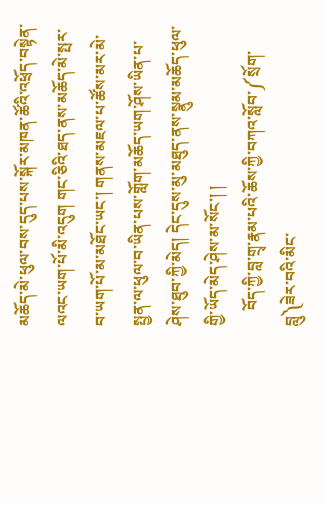མཆོད་མེ་ཕུལ་བས་དུད་པས་སྐོར་མཁན་ཚོའི་འཕྲོད་བསྟེན་ལའང་ཡག་པོ་མི་འདུག གང་ཅིའི་ཐད་ནས་མཆོད་མེ་སྤར་བ་ཡག་པོ་མ་མཐོང་ཡང་། གནས་མཇལ་པ་ཚོས་མར་མེ་སྤྱན་ལ་ཕུལ་བ་ཡིན་པས་གློག་མཆོད་ཡག་ཤོས་ཡིན་པ་ཤེས་ཐུབ་ཀྱི་མེད། དེང་དུས་མུ་མཐུད་ནས་སྣུམ་མཆོད་ཕུལ་གྱི་ཡོད་མེད་ཤེས་མ་སོང་། །
    བོད་ཀྱི་བླ་གྲྭ་རྣམ་པའི་ཆོས་ཀྱི་བཀའ་སློབ་༼སྲོག་བླུ༽ཟེར་བའི་མིང་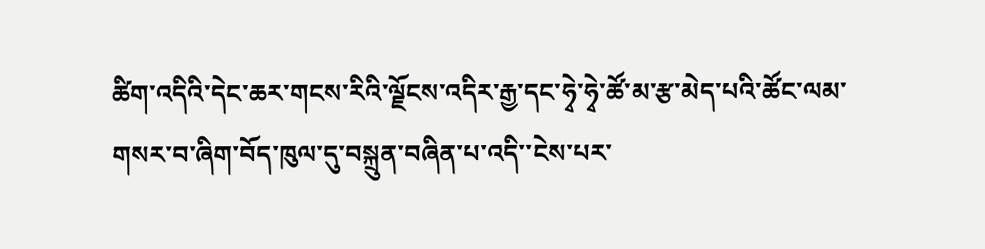ཚིག་འདིའི་དེང་ཆར་གངས་རིའི་ལྗོངས་འདིར་རྒྱ་དང་ཧྭེ་ཧྭེ་ཚོ་མ་རྩ་མེད་པའི་ཚོང་ལམ་གསར་བ་ཞིག་བོད་ཁུལ་དུ་བསྐྲུན་བཞིན་པ་འདི་་ངེས་པར་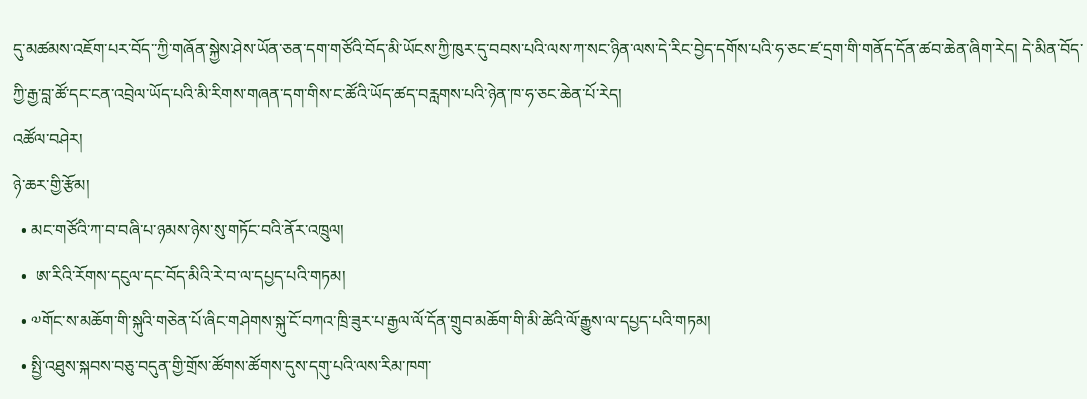དུ་མཚམས་འཇོག་པར་བོད་་ཀྱི་གཞོན་སྐྱེས་ཤེས་ཡོན་ཅན་དག་གཙོའི་བོད་མི་ཡོངས་ཀྱི་ཁུར་དུ་བབས་པའི་ལས་ཀ་སང་ཉིན་ལས་དེ་རིང་བྱེད་དགོས་པའི་ཧ་ཅང་ཛ་དྲག་གི་གནོད་དོན་ཚབ་ཆེན་ཞིག་རེད། དེ་མིན་བོད་ཀྱི་རྒྱ་བླ་ཚོ་དང་ངན་འབྲེལ་ཡོད་པའི་མི་རིགས་གཞན་དག་གིས་ང་ཚོའི་ཡོད་ཚད་བརླགས་པའི་ཉེན་ཁ་ཧ་ཅང་ཆེན་པོ་རེད།
འཚོལ་བཤེར།
ཉེ་ཆར་གྱི་རྩོམ།
  • མང་གཙོའི་ཀ་བ་བཞི་པ་ཉམས་ཉེས་སུ་གཏོང་བའི་ནོར་འཁྲུལ།
  •  ཨ་རིའི་རོགས་དངུལ་དང་བོད་མིའི་རེ་བ་ལ་དཔྱད་པའི་གཏམ།
  • ༧གོང་ས་མཆོག་གི་སྐུའི་གཅེན་པོ་ཞིང་གཤེགས་སྐུ་ངོ་བཀའ་ཁྲི་ཟུར་པ་རྒྱལ་ལོ་དོན་གྲུབ་མཆོག་གི་མི་ཚེའི་ལོ་རྒྱུས་ལ་དཔྱད་པའི་གཏམ།
  • སྤྱི་འཐུས་སྐབས་བཅུ་བདུན་གྱི་གྲོས་ཚོགས་ཚོགས་དུས་དགུ་པའི་ལས་རིམ་ཁག་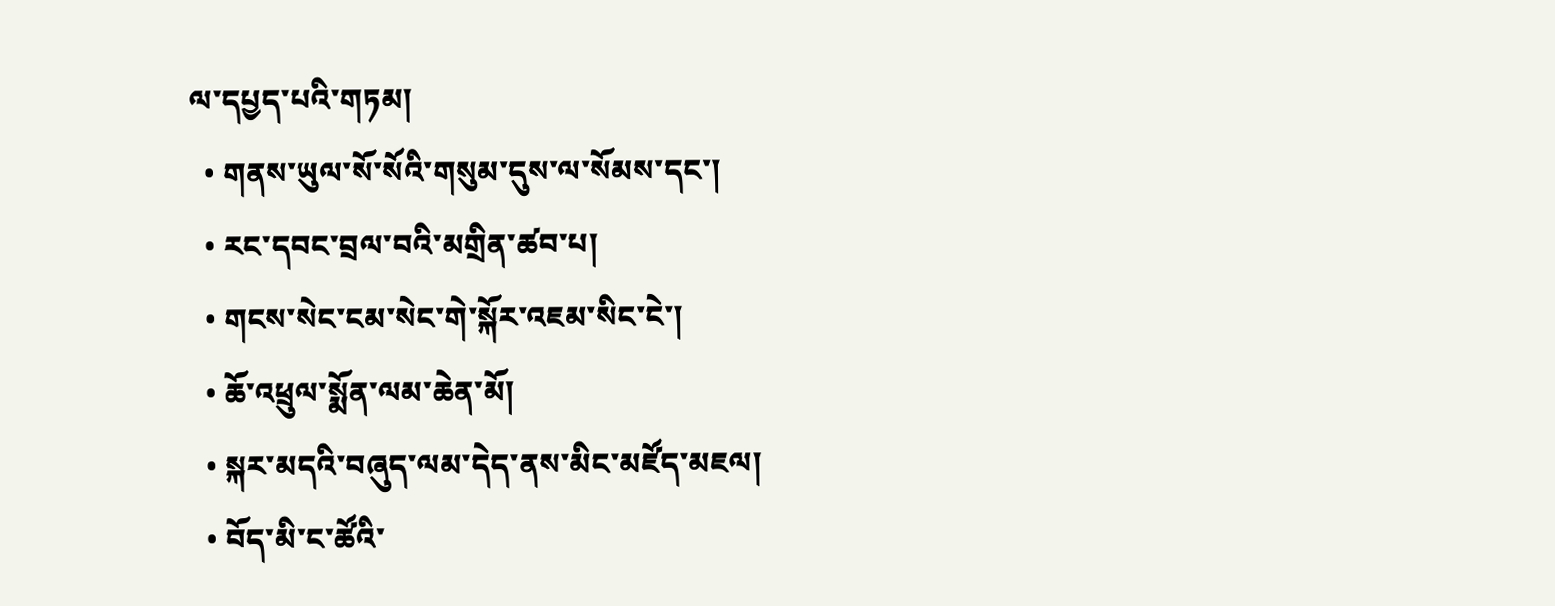ལ་དཔྱད་པའི་གཏམ།
  • གནས་ཡུལ་སོ་སོའི་གསུམ་དུས་ལ་སོམས་དང་།
  • རང་དབང་བྲལ་བའི་མགྲིན་ཚབ་པ།
  • གངས་སེང་ངམ་སེང་གེ་སྐོར་འཇམ་སིང་ངེ་།
  • ཆོ་འཕྲུལ་སྨོན་ལམ་ཆེན་མོ།
  • སྐར་མདའི་བཞུད་ལམ་དེད་ནས་མིང་མཛོད་མཇལ།
  • བོད་མི་ང་ཚོའི་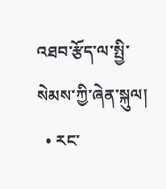འཐབ་རྩོད་ལ་སྤྱི་སེམས་ཀྱི་ཞེན་སྐུལ།
  • རང་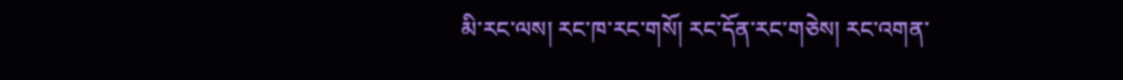མི་རང་ལས། རང་ཁ་རང་གསོ། རང་དོན་རང་གཅེས། རང་འགན་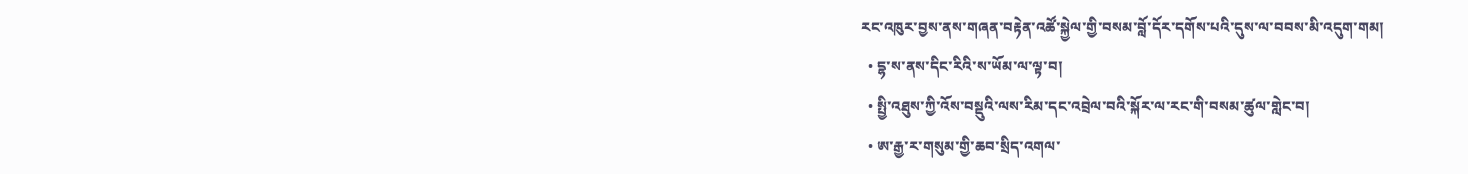རང་འཁུར་བྱས་ནས་གཞན་བརྟེན་འཚོ་སྐྱེལ་གྱི་བསམ་བློ་དོར་དགོས་པའི་དུས་ལ་བབས་མི་འདུག་གམ།
  • དྷ་ས་ནས་དིང་རིའི་ས་ཡོམ་ལ་ལྟ་བ།
  • སྤྱི་འཐུས་ཀྱི་འོས་བསྡུའི་ལས་རིམ་དང་འབྲེལ་བའི་སྐོར་ལ་རང་གི་བསམ་ཚུལ་གླེང་བ།
  • ཨ་རྒྱ་ར་གསུམ་གྱི་ཆབ་སྲིད་འགལ་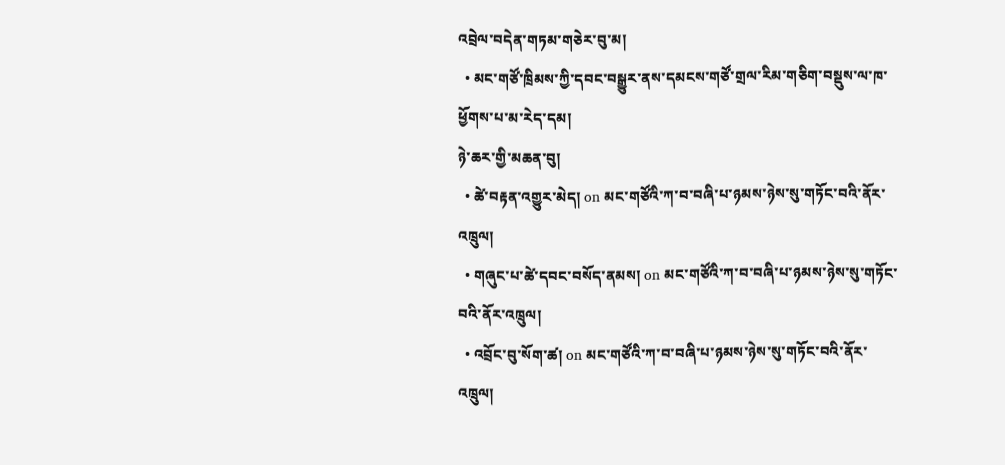འབྲེལ་བདེན་གཏམ་གཅེར་བུ་མ།
  • མང་གཙོ་ཁྲིམས་ཀྱི་དབང་བསྒྱུར་ནས་དམངས་གཙོ་གྲལ་རིམ་གཅིག་བསྡུས་ལ་ཁ་ཕྱོགས་པ་མ་རེད་དམ།
ཉེ་ཆར་གྱི་མཆན་བུ།
  • ཚེ་བརྟན་འགྱུར་མེད། on མང་གཙོའི་ཀ་བ་བཞི་པ་ཉམས་ཉེས་སུ་གཏོང་བའི་ནོར་འཁྲུལ།
  • གཞུང་པ་ཚེ་དབང་བསོད་ནམས། on མང་གཙོའི་ཀ་བ་བཞི་པ་ཉམས་ཉེས་སུ་གཏོང་བའི་ནོར་འཁྲུལ།
  • འབྲོང་བུ་སོག་ཚ། on མང་གཙོའི་ཀ་བ་བཞི་པ་ཉམས་ཉེས་སུ་གཏོང་བའི་ནོར་འཁྲུལ།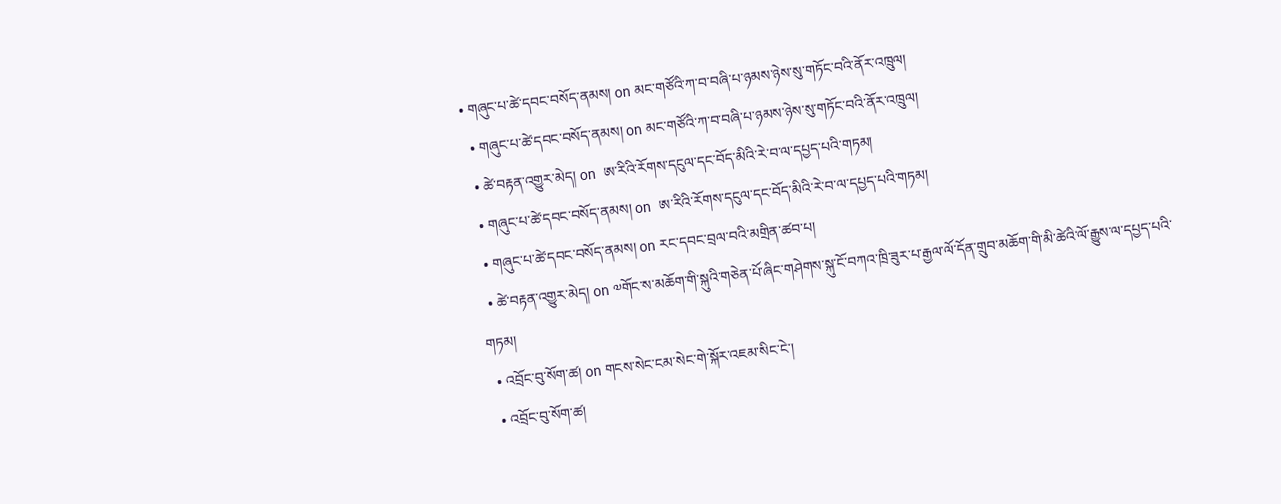• གཞུང་པ་ཚེ་དབང་བསོད་ནམས། on མང་གཙོའི་ཀ་བ་བཞི་པ་ཉམས་ཉེས་སུ་གཏོང་བའི་ནོར་འཁྲུལ།
  • གཞུང་པ་ཚེ་དབང་བསོད་ནམས། on མང་གཙོའི་ཀ་བ་བཞི་པ་ཉམས་ཉེས་སུ་གཏོང་བའི་ནོར་འཁྲུལ།
  • ཚེ་བརྟན་འགྱུར་མེད། on  ཨ་རིའི་རོགས་དངུལ་དང་བོད་མིའི་རེ་བ་ལ་དཔྱད་པའི་གཏམ།
  • གཞུང་པ་ཚེ་དབང་བསོད་ནམས། on  ཨ་རིའི་རོགས་དངུལ་དང་བོད་མིའི་རེ་བ་ལ་དཔྱད་པའི་གཏམ།
  • གཞུང་པ་ཚེ་དབང་བསོད་ནམས། on རང་དབང་བྲལ་བའི་མགྲིན་ཚབ་པ།
  • ཚེ་བརྟན་འགྱུར་མེད། on ༧གོང་ས་མཆོག་གི་སྐུའི་གཅེན་པོ་ཞིང་གཤེགས་སྐུ་ངོ་བཀའ་ཁྲི་ཟུར་པ་རྒྱལ་ལོ་དོན་གྲུབ་མཆོག་གི་མི་ཚེའི་ལོ་རྒྱུས་ལ་དཔྱད་པའི་གཏམ།
  • འབྲོང་བུ་སོག་ཚ། on གངས་སེང་ངམ་སེང་གེ་སྐོར་འཇམ་སིང་ངེ་།
  • འབྲོང་བུ་སོག་ཚ།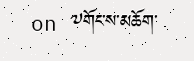on ༧གོང་ས་མཆོག་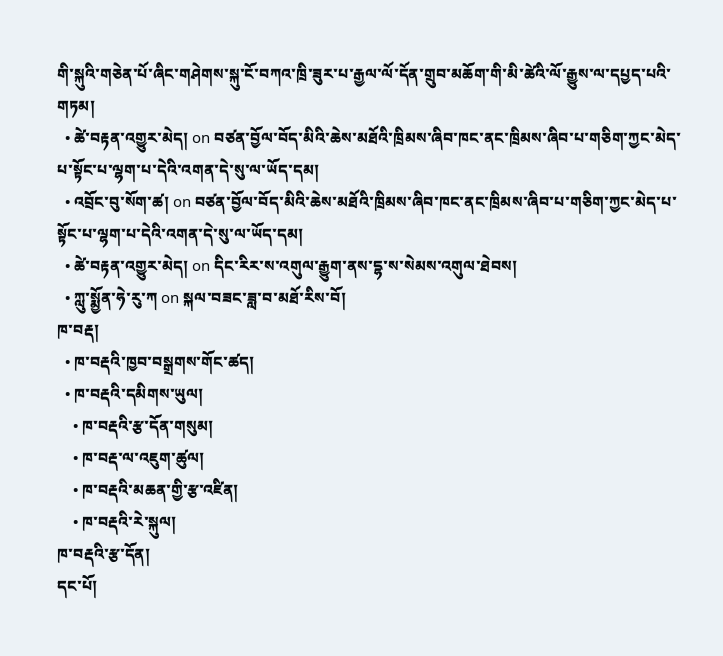གི་སྐུའི་གཅེན་པོ་ཞིང་གཤེགས་སྐུ་ངོ་བཀའ་ཁྲི་ཟུར་པ་རྒྱལ་ལོ་དོན་གྲུབ་མཆོག་གི་མི་ཚེའི་ལོ་རྒྱུས་ལ་དཔྱད་པའི་གཏམ།
  • ཚེ་བརྟན་འགྱུར་མེད། on བཙན་བྱོལ་བོད་མིའི་ཆེས་མཐོའི་ཁྲིམས་ཞིབ་ཁང་ནང་ཁྲིམས་ཞིབ་པ་གཅིག་ཀྱང་མེད་པ་སྟོང་པ་ལྷག་པ་དེའི་འགན་དེ་སུ་ལ་ཡོད་དམ།
  • འབྲོང་བུ་སོག་ཚ། on བཙན་བྱོལ་བོད་མིའི་ཆེས་མཐོའི་ཁྲིམས་ཞིབ་ཁང་ནང་ཁྲིམས་ཞིབ་པ་གཅིག་ཀྱང་མེད་པ་སྟོང་པ་ལྷག་པ་དེའི་འགན་དེ་སུ་ལ་ཡོད་དམ།
  • ཚེ་བརྟན་འགྱུར་མེད། on དིང་རིར་ས་འགུལ་རྒྱུག་ནས་དྷ་ས་སེམས་འགུལ་ཐེབས།
  • ཀླུ་སྨྱོན་ཧེ་རུ་ཀ on སྐལ་བཟང་ཟླ་བ་མཐོ་རིས་བོ།
ཁ་བརྡ།
  • ཁ་བརྡའི་ཁྱབ་བསྒྲགས་གོང་ཚད།
  • ཁ་བརྡའི་དམིགས་ཡུལ།
    • ཁ་བརྡའི་རྩ་དོན་གསུམ།
    • ཁ་བརྡ་ལ་འཇུག་ཚུལ།
    • ཁ་བརྡའི་མཆན་གྱི་རྩ་འཛིན།
    • ཁ་བརྡའི་རེ་སྐུལ།
ཁ་བརྡའི་རྩ་དོན།
དང་པོ།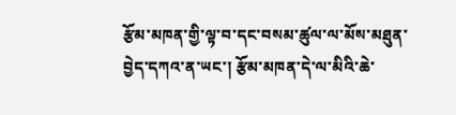རྩོམ་མཁན་གྱི་ལྟ་བ་དང་བསམ་ཚུལ་ལ་མོས་མཐུན་བྱེད་དཀའ་ན་ཡང་། རྩོམ་མཁན་དེ་ལ་མིའི་ཆེ་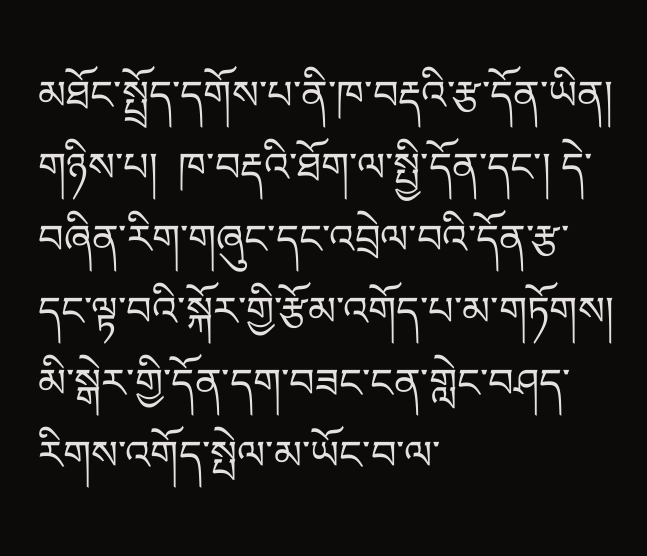མཐོང་སྤྲོད་དགོས་པ་ནི་ཁ་བརྡའི་རྩ་དོན་ཡིན།
གཉིས་པ།  ཁ་བརྡའི་ཐོག་ལ་སྤྱི་དོན་དང་། དེ་བཞིན་རིག་གཞུང་དང་འབྲེལ་བའི་དོན་རྩ་དང་ལྟ་བའི་སྐོར་གྱི་རྩོམ་འགོད་པ་མ་གཏོགས།  མི་སྒེར་གྱི་དོན་དག་བཟང་ངན་གླེང་བཤད་རིགས་འགོད་སྤེལ་མ་ཡོང་བ་ལ་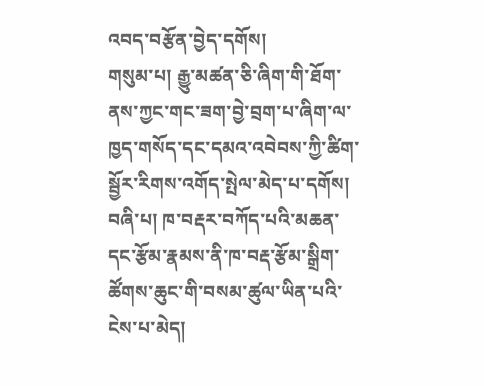འབད་བརྩོན་བྱེད་དགོས།
གསུམ་པ། རྒྱུ་མཚན་ཅི་ཞིག་གི་ཐོག་ནས་ཀྱང་གང་ཟག་བྱེ་བྲག་པ་ཞིག་ལ་ཁྱད་གསོད་དང་དམའ་འབེབས་ཀྱི་ཚིག་སྦྱོར་རིགས་འགོད་སྤེལ་མེད་པ་དགོས།
བཞི་པ། ཁ་བརྡར་བཀོད་པའི་མཆན་དང་རྩོམ་རྣམས་ནི་ཁ་བརྡ་རྩོམ་སྒྲིག་ཚོགས་ཆུང་གི་བསམ་ཚུལ་ཡིན་པའི་ངེས་པ་མེད།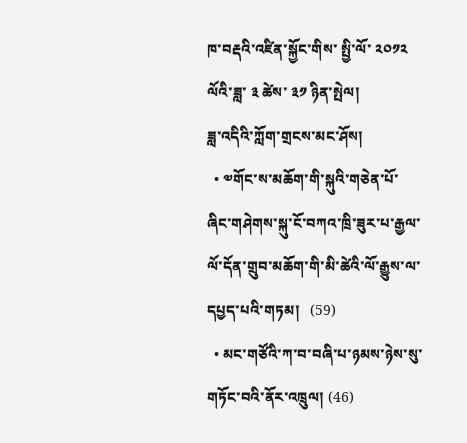ཁ་བརྡའི་འཛིན་སྐྱོང་གིས་ སྤྱི་ལོ་ ༢༠༡༢ ལོའི་ཟླ་ ༣ ཚེས་ ༣༡ ཉིན་སྤེལ།
ཟླ་འདིའི་ཀློག་གྲངས་མང་ཤོས།
  • ༧གོང་ས་མཆོག་གི་སྐུའི་གཅེན་པོ་ཞིང་གཤེགས་སྐུ་ངོ་བཀའ་ཁྲི་ཟུར་པ་རྒྱལ་ལོ་དོན་གྲུབ་མཆོག་གི་མི་ཚེའི་ལོ་རྒྱུས་ལ་དཔྱད་པའི་གཏམ།   (59)
  • མང་གཙོའི་ཀ་བ་བཞི་པ་ཉམས་ཉེས་སུ་གཏོང་བའི་ནོར་འཁྲུལ། (46)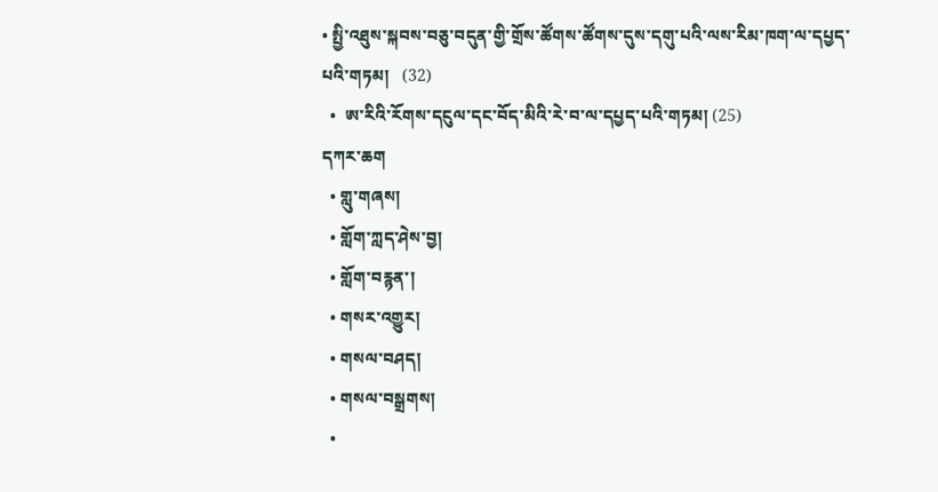• སྤྱི་འཐུས་སྐབས་བཅུ་བདུན་གྱི་གྲོས་ཚོགས་ཚོགས་དུས་དགུ་པའི་ལས་རིམ་ཁག་ལ་དཔྱད་པའི་གཏམ།   (32)
  •  ཨ་རིའི་རོགས་དངུལ་དང་བོད་མིའི་རེ་བ་ལ་དཔྱད་པའི་གཏམ། (25)
དཀར་ཆག
  • གླུ་གཞས།
  • གློག་ཀླད་ཤེས་བྱ།
  • གློག་བརྙན་།
  • གསར་འགྱུར།
  • གསལ་བཤད།
  • གསལ་བསྒྲགས།
  •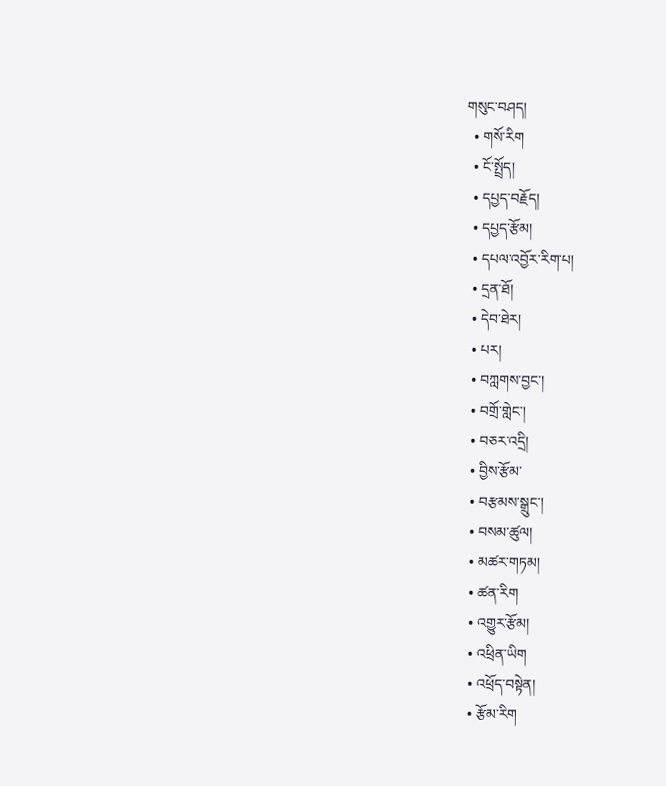གསུང་བཤད།
  • གསོ་རིག
  • ངོ་སྤྲོད།
  • དཔྱད་བརྗོད།
  • དཔྱད་རྩོམ།
  • དཔལ་འབྱོར་རིག་པ།
  • དྲན་ཐོ།
  • དེབ་ཐེར།
  • པར།
  • བཀླགས་བྱང་།
  • བགྲོ་གླེང་།
  • བཅར་འདྲི།
  • བྱིས་རྩོམ་
  • བརྩམས་སྒྲུང་།
  • བསམ་ཚུལ།
  • མཚར་གཏམ།
  • ཚན་རིག
  • འགྱུར་རྩོམ།
  • འཕྲིན་ཡིག
  • འཕྲོད་བསྟེན།
  • རྩོམ་རིག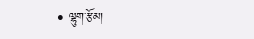• ལྷུག་རྩོམ།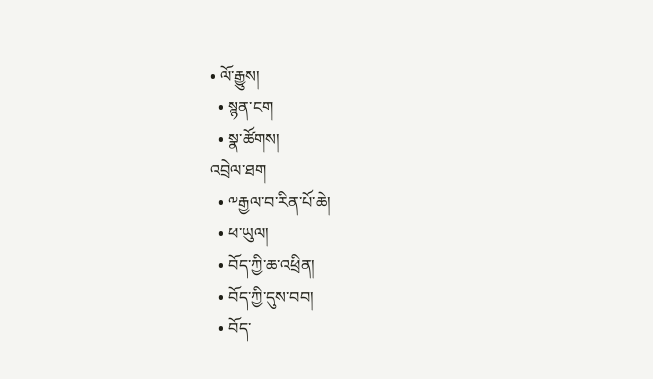• ལོ་རྒྱུས།
  • སྙན་ངག
  • སྣ་ཚོགས།
འབྲེལ་ཐག
  • ༸རྒྱལ་བ་རིན་པོ་ཆེ།
  • ཕ་ཡུལ།
  • བོད་ཀྱི་ཆ་འཕྲིན།
  • བོད་ཀྱི་དུས་བབ།
  • བོད་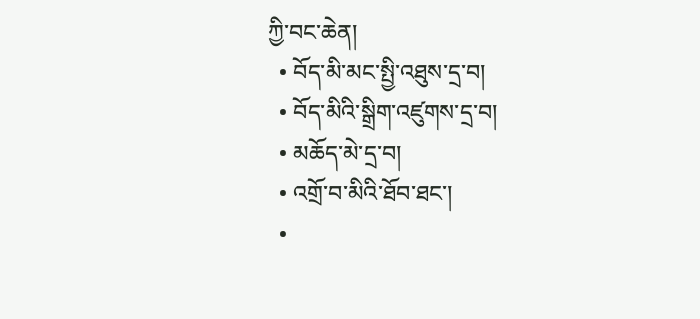ཀྱི་བང་ཆེན།
  • བོད་མི་མང་སྤྱི་འཐུས་དྲ་བ།
  • བོད་མིའི་སྒྲིག་འཛུགས་དྲ་བ།
  • མཆོད་མེ་དྲ་བ།
  • འགྲོ་བ་མིའི་ཐོབ་ཐང་།
  •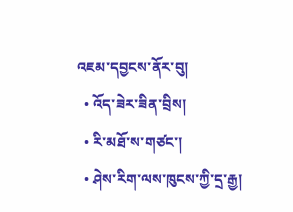འཇམ་དབྱངས་ནོར་བུ།
  • འོད་ཟེར་ཟིན་བྲིས།
  • རི་མཐོ་ས་གཙང་།
  • ཤེས་རིག་ལས་ཁུངས་ཀྱི་དྲ་རྒྱ།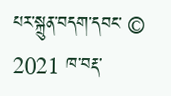པར་སྐྲུན་བདག་དབང་ © 2021 ཁ་བརྡ་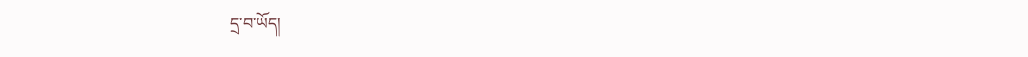དྲ་བ་ཡོད།